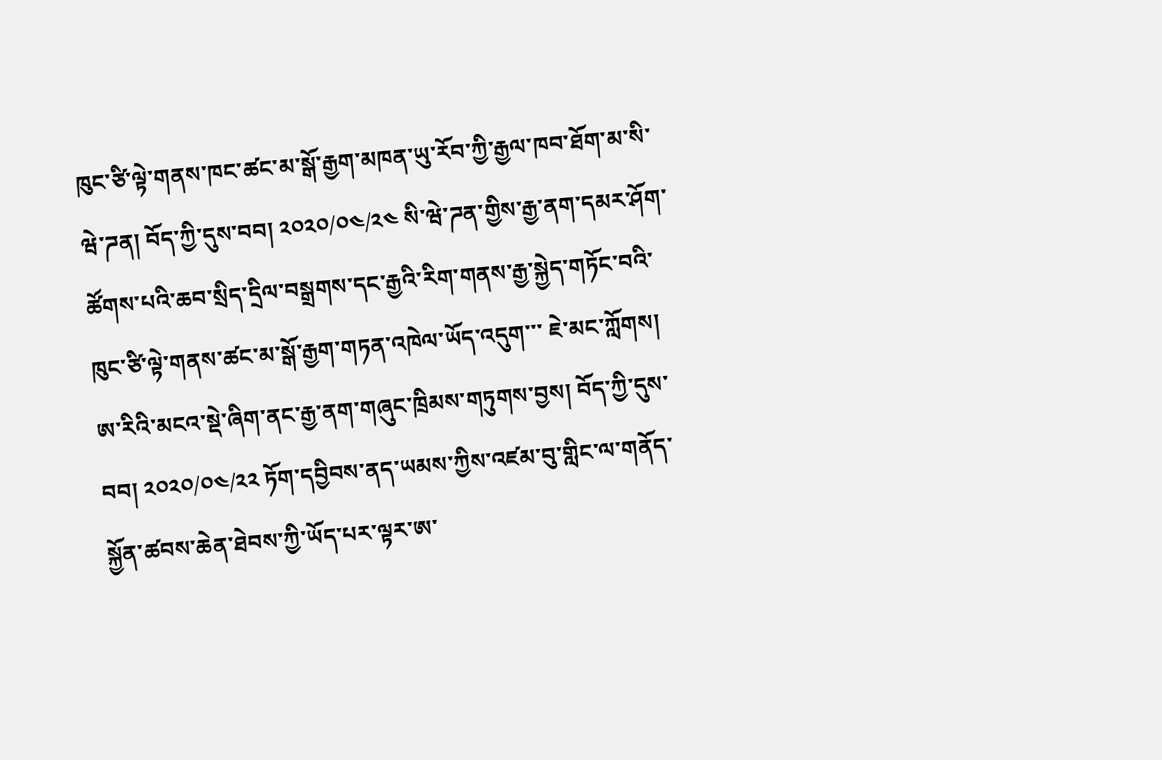ཁུང་ཙི་ལྟེ་གནས་ཁང་ཚང་མ་སྒོ་རྒྱག་མཁན་ཡུ་རོབ་ཀྱི་རྒྱལ་ཁབ་ཐོག་མ་སི་ཝེ་ཌན། བོད་ཀྱི་དུས་བབ། ༢༠༢༠/༠༤/༢༤ སི་ཝེ་ཌན་གྱིས་རྒྱ་ནག་དམར་ཤོག་ཚོགས་པའི་ཆབ་སྲིད་དྲིལ་བསྒྲགས་དང་རྒྱའི་རིག་གནས་རྒྱ་སྐྱེད་གཏོང་བའི་ཁུང་ཙི་ལྟེ་གནས་ཚང་མ་སྒོ་རྒྱག་གཏན་འཁེལ་ཡོད་འདུག་་་ ཇེ་མང་ཀློགས།
ཨ་རིའི་མངའ་སྡེ་ཞིག་ནང་རྒྱ་ནག་གཞུང་ཁྲིམས་གཏུགས་བྱས། བོད་ཀྱི་དུས་བབ། ༢༠༢༠/༠༤/༢༢ ཏོག་དབྱིབས་ནད་ཡམས་ཀྱིས་འཛམ་བུ་གླིང་ལ་གནོད་སྐྱོན་ཚབས་ཆེན་ཐེབས་ཀྱི་ཡོད་པར་ལྟར་ཨ་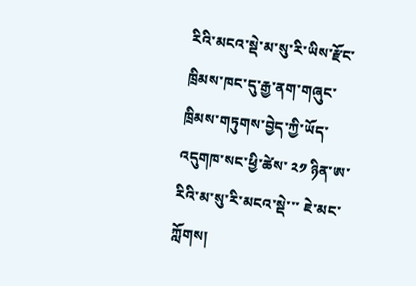རིའི་མངའ་སྡེ་མ་སུ་རི་ཡིས་རྫོང་ཁྲིམས་ཁང་དུ་རྒྱ་ནག་གཞུང་ཁྲིམས་གཏུགས་བྱེད་ཀྱི་ཡོད་འདུགཁ་སང་ཕྱི་ཚེས་ ༢༡ ཉིན་ཨ་རིའི་མ་སུ་རི་མངའ་སྡེ་་་ ཇེ་མང་ཀློགས།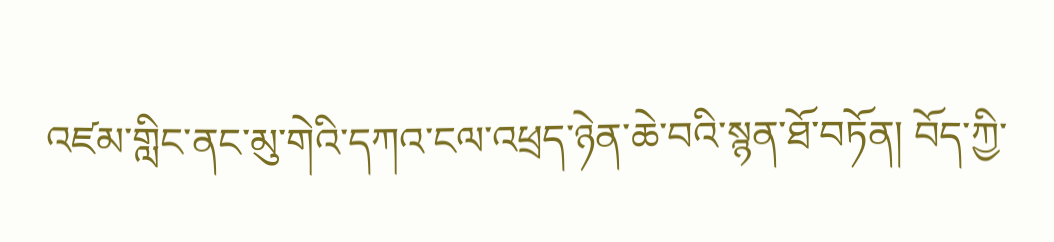འཛམ་གླིང་ནང་མུ་གེའི་དཀའ་ངལ་འཕྲད་ཉེན་ཆེ་བའི་སྙན་ཐོ་བཏོན། བོད་ཀྱི་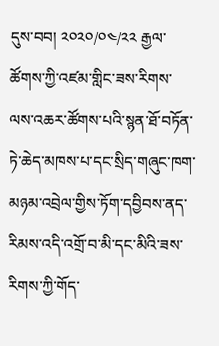དུས་བབ། ༢༠༢༠/༠༤/༢༢ རྒྱལ་ཚོགས་ཀྱི་འཛམ་གླིང་ཟས་རིགས་ལས་འཆར་ཚོགས་པའི་སྙན་ཐོ་བཏོན་ཏེ་ཆེད་མཁས་པ་དང་སྲིད་གཞུང་ཁག་མཉམ་འབྲེལ་གྱིས་ཏོག་དབྱིབས་ནད་རིམས་འདི་འགྲོ་བ་མི་དང་མིའི་ཟས་རིགས་ཀྱི་གོད་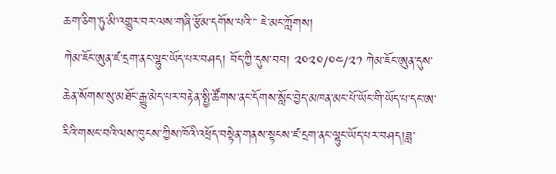ཆག་ཅིག་ཏུ་མི་འགྱུར་བར་ལས་གཞི་རྩོམ་དགོས་པའི་་་ ཇེ་མང་ཀློགས།
ཀེམ་ཇོང་ཨུན་ཛ་དྲག་ནང་ལྷུང་ཡོད་པར་བཤད། བོད་ཀྱི་དུས་བབ། ༢༠༢༠/༠༤/༢༡ ཀེམ་ཇོང་ཨུན་དུས་ཆེན་སོགས་སུ་མཐོང་རྒྱུ་མེད་པར་བརྟེན་སྤྱི་ཚོགས་ནང་དོགས་སློང་བྱེད་མཁན་མང་པོ་ཡོང་གི་ཡོད་པ་དང་ཨ་རིའི་གསང་བའི་ལས་ཁུངས་ཀྱིས་ཁོའི་འཕྲོད་བསྟེན་གནས་སྟངས་ཛ་དྲག་ནང་ལྷུང་ཡོད་པར་བཤད།ཟླ་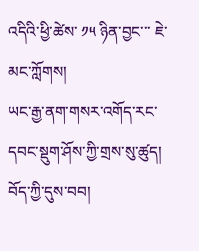འདིའི་ཕྱི་ཚེས་ ༡༥ ཉིན་བྱང་་་ ཇེ་མང་ཀློགས།
ཡང་རྒྱ་ནག་གསར་འགོད་རང་དབང་སྡུག་ཤོས་ཀྱི་གྲས་སུ་ཚུད། བོད་ཀྱི་དུས་བབ།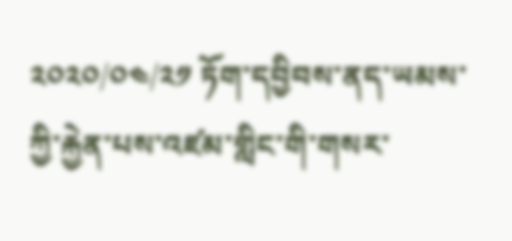༢༠༢༠/༠༤/༢༡ ཏོག་དབྱིབས་ནད་ཡམས་ཀྱི་རྐྱེན་པས་འཛམ་གླིང་གི་གསར་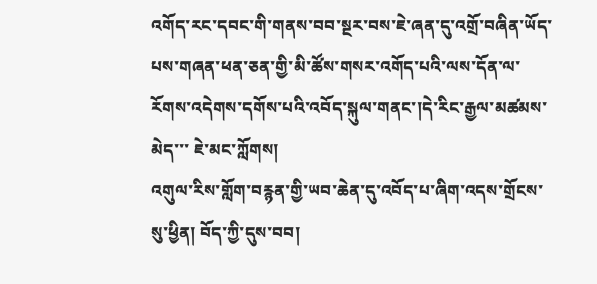འགོད་རང་དབང་གི་གནས་བབ་སྔར་བས་ཇེ་ཞན་དུ་འགྲོ་བཞིན་ཡོད་པས་གཞན་ཕན་ཅན་གྱི་མི་ཚོས་གསར་འགོད་པའི་ལས་དོན་ལ་རོགས་འདེགས་དགོས་པའི་འབོད་སྐུལ་གནང་།དེ་རིང་རྒྱལ་མཚམས་མེད་་་ ཇེ་མང་ཀློགས།
འགུལ་རིས་གློག་བརྙན་གྱི་ཡབ་ཆེན་དུ་འབོད་པ་ཞིག་འདས་གྲོངས་སུ་ཕྱིན། བོད་ཀྱི་དུས་བབ།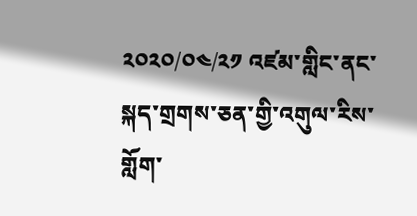༢༠༢༠/༠༤/༢༡ འཛམ་གླིང་ནང་སྐད་གྲགས་ཅན་གྱི་འགུལ་རིས་གློག་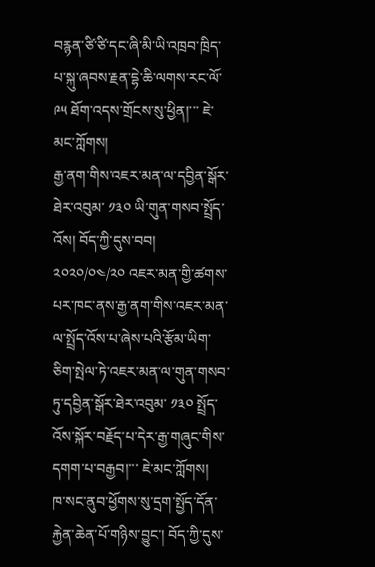བརྙན་ཙི་ཙི་དང་ཞི་མི་ཡི་འཁྲབ་ཁྲིད་པ་སྐུ་ཞབས་རྗན་དྷེ་ཆི་ལགས་རང་ལོ་ ༩༥ ཐོག་འདས་གྲོངས་སུ་ཕྱིན།་་་ ཇེ་མང་ཀློགས།
རྒྱ་ནག་གིས་འཇར་མན་ལ་དབྱིན་སྒོར་ཐེར་འབུམ་ ༡༣༠ ཡི་གུན་གསབ་སྤྲོད་འོས། བོད་ཀྱི་དུས་བབ། ༢༠༢༠/༠༤/༢༠ འཇར་མན་གྱི་ཚགས་པར་ཁང་ནས་རྒྱ་ནག་གིས་འཇར་མན་ལ་སྤྲོད་འོས་པ་ཞེས་པའི་རྩོམ་ཡིག་ཅིག་སྤེལ་ཏེ་འཇར་མན་ལ་གུན་གསབ་ཏུ་དབྱིན་སྒོར་ཐེར་འབུམ་ ༡༣༠ སྤྲོད་འོས་སྐོར་བརྗོད་པ་དེར་རྒྱ་གཞུང་གིས་དགག་པ་བརྒྱབ།་་་ ཇེ་མང་ཀློགས།
ཁ་སང་ནུབ་ཕྱོགས་སུ་དྲག་སྤྱོད་དོན་རྐྱེན་ཆེན་པོ་གཉིས་བྱུང་། བོད་ཀྱི་དུས་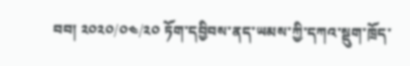བབ། ༢༠༢༠/༠༤/༢༠ ཏོག་དབྱིབས་ནད་ཡམས་ཀྱི་དཀའ་སྡུག་ཁྲོད་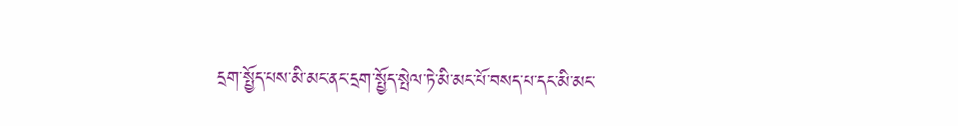དྲག་སྤྱོད་པས་མི་མང་ནང་དྲག་སྤྱོད་སྤེལ་ཏེ་མི་མང་པོ་བསད་པ་དང་མི་མང་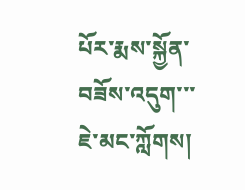པོར་རྨས་སྐྱོན་བཟོས་འདུག་་་ ཇེ་མང་ཀློགས།